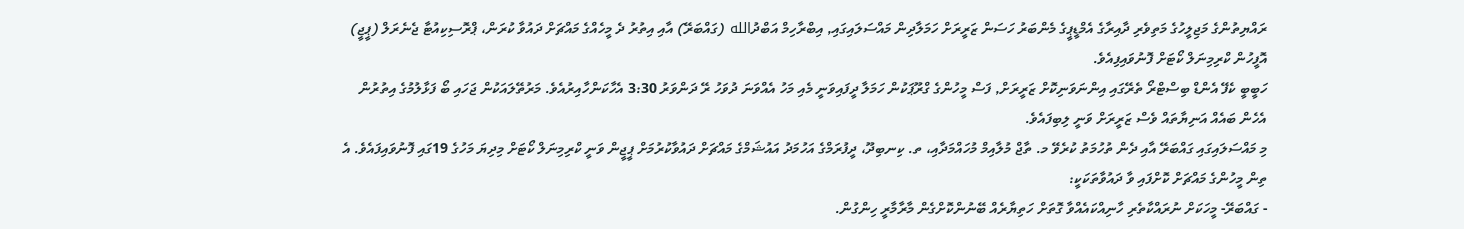ރައްޔިތުންގެ މަޖިލީހުގެ މަތިވެރި ދާއިރާގެ އެމްޑީޕީގެ މެންބަރު ހަސަން ޒަރީރަށް ހަމަލާދިން މައްސަލައިގައި, އިބްރާހިމް އަބްދުالله (ގައްބަރޭ) އާއި އިތުރު ދެ މީހެއްގެ މައްޗަށް ދައުވާ ކުރަން، ޕްރޮސިކިއުޓާ ޖެނެރަލް (ޕީޖީ) އޮފީހުން ކްރިމިނަލް ކޯޓަށް ފޮނުވައިފިއެވެ.
ހަބީބީ ކެފޭ އެންޑް ބިސްޓްރޯ ތެރޭގައި އިންނަވަނިކޮށް ޒަރީރަށް, ފަސް މީހުންގެ ގްރޫޕަކުން ހަމަލާ ދީފައިވަނީ މެއި މަހު އެއްވަނަ ދުވަހު ރޭ ދަންވަރު 3:30 އެހާކަންހާއިރުއެވެ. މަރުތޭލައަކުން ޖަހައި ބޯ ފަޅާލުމުގެ އިތުރުން އެހެން ބައެއް އަނިޔާތައް ވެސް ޒަރީރަށް ވަނީ ލިބިފައެވެ.
މި މައްސަލައިގައި ގައްބަރޭ އާއި ދެން ތުހުމަތު ކުރެވޭ މ. ތާޖް މުލާއިމް މުހައްމަދާއި، ތ. ކިނބިދޫ، ދީފުރަމްގެ އަހުމަދު އައުޝަމްގެ މައްޗަށް ދައުވާކުރުމަށް ޕީޖީން ވަނީ ކްރިމިނަލް ކޯޓަށް މިދިޔަ މަހުގެ 19ގައި ފޮނުވައިފައެވެ. އެ ތިން މީހުންގެ މައްޗަށް ކޮށްފައި ވާ ދައުވާތަކަކީ:
- ގައްބަރޭ- މީހަކަށް ނުރައްކާތެރި ހާނިއްކައެއްވާ ގޮތަށް ހަތިޔާރެއް ބޭނުންކޮށްގެން މާރާމާރީ ހިންގުން.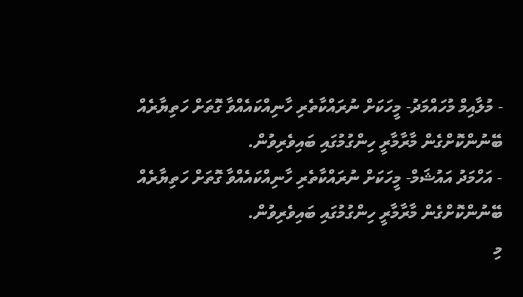- މުލާއިމް މުހައްމަދު- މީހަކަށް ނުރައްކާތެރި ހާނިއްކައެއްވާ ގޮތަށް ހަތިޔާރެއް ބޭނުންކޮށްގެން މާރާމާރީ ހިންގުމުގައި ބައިވެރިވުން.
- އަހްމަދު އައުޝަމް- މީހަކަށް ނުރައްކާތެރި ހާނިއްކައެއްވާ ގޮތަށް ހަތިޔާރެއް ބޭނުންކޮށްގެން މާރާމާރީ ހިންގުމުގައި ބައިވެރިވުން.
މި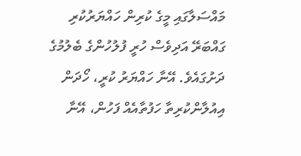މައްސަލާގައި މީގެ ކުރިން ހައްޔަރުކުރި ގައްބަރޭ އަދިވެސް ހުރީ ފުލުހުންގެ ބެލުމުގެ ދަށުގައެވެ. އޭނާ ހައްޔަރު ކުރީ، ހޯދަން އިއުލާންކުރިތާ ހަފުތާއެއް ފަހުން، އޭނާ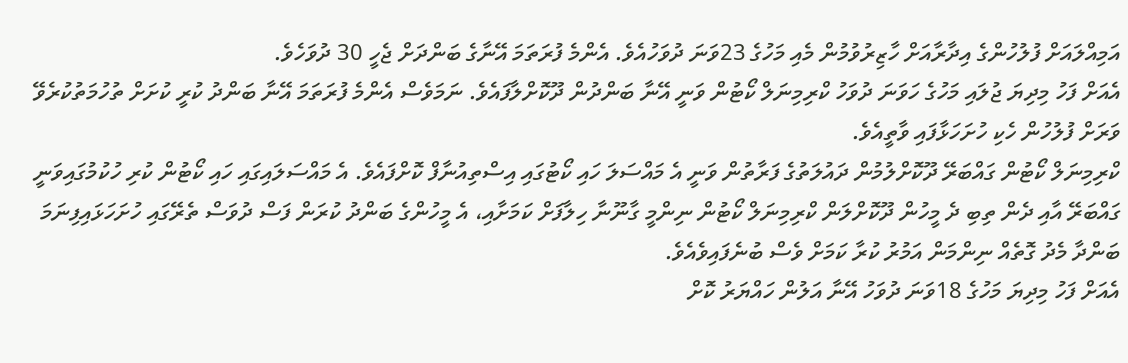އަމިއްލައަށް ފުލުހުންގެ އިދާރާއަށް ހާޒިރުވުމުން މެއި މަހުގެ 23ވަނަ ދުވަހުއެވެ. އެންމެ ފުރަތަމަ އޭނާގެ ބަންދަށް ޖެހީ 30 ދުވަހެވެ.
އެއަށް ފަހު މިދިޔަ ޖުލައި މަހުގެ ހަވަނަ ދުވަހު ކްރިމިނަލް ކޯޓުން ވަނީ އޭނާ ބަންދުން ދޫކޮށްލާފައެވެ. ނަމަވެސް އެންމެ ފުރަތަމަ އޭނާ ބަންދު ކުރީ ކުށަށް ތުހުމަތުކުރެވޭ ވަރަށް ފުލުހުން ހެކި ހުށަހަޅާފައި ވާތީއެވެ.
ކްރިމިނަލް ކޯޓުން ގައްބަރޭ ދޫކޮށްލުމުން ދައުލަތުގެ ފަރާތުން ވަނީ އެ މައްސަލަ ހައި ކޯޓުގައި އިސްތިއުނާފް ކޮށްފައެވެ. އެ މައްސަލައިގައި ހައި ކޯޓުން ކުރި ހުކުމުގައިވަނީ ގައްބަރޭ އާއި ދެން ތިބި ދެ މީހުން ދޫކޮށްލަން ކްރިމިނަލް ކޯޓުން ނިންމީ ގާނޫނާ ހިލާފަށް ކަމަށާއި، އެ މީހުންގެ ބަންދު ކުރަން ފަސް ދުވަސް ތެރޭގައި ހުށަހަޅައިފިނަމަ ބަންދާ މެދު ގޮތެއް ނިންމަން އަމުރު ކުރާ ކަމަށް ވެސް ބުނެފައިވެއެވެ.
އެއަށް ފަހު މިދިޔަ މަހުގެ 18ވަނަ ދުވަހު އޭނާ އަލުން ހައްޔަރު ކޮށް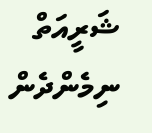ޝަރީއަތް ނިމެންދެން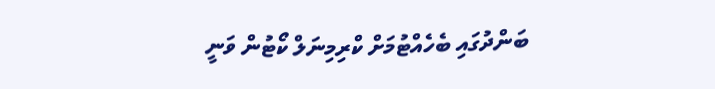ބަންދުގައި ބެހެއްޓުމަށް ކްރިމިނަލް ކޯޓުން ވަނީ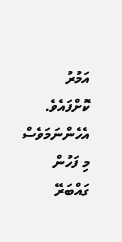އަމުރު ކޮށްފައެވެ.
އެހެންނަމަވެސް މި ފަހުން ގައްބަރޭ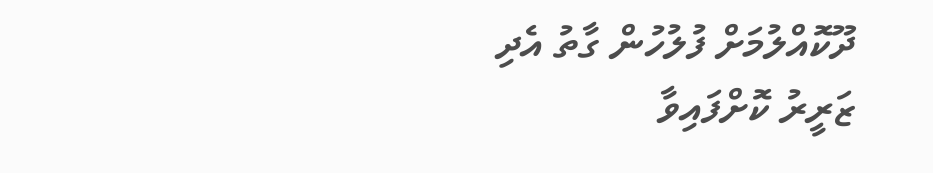ދޫކޮއްލުމަށް ފުލުހުން ގާތު އެދި ޒަރީރު ކޮށްފައިވާ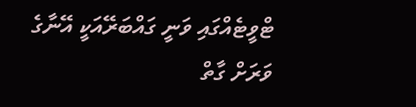ޓްވީޓެއްގައި ވަނީ ގައްބަރޭއަކީ އޭނާގެ ވަރަށް ގާތް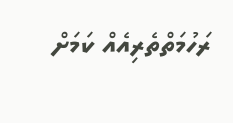ރަހުމަތްތެރިއެއް ކަމަށް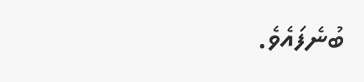ބުނެފައެވެ.